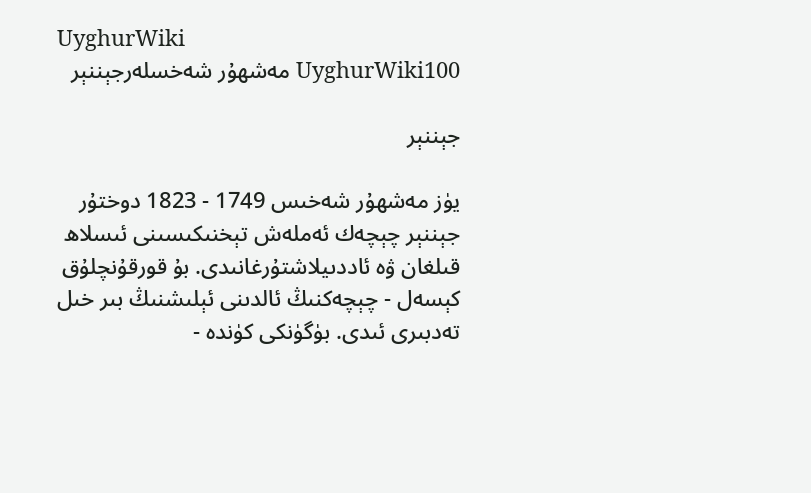UyghurWiki
UyghurWiki100 مەشھۇر شەخسلەرجېننېر

جېننېر

يۈز مەشھۇر شەخىس 1749 - 1823 دوختۇر جېننېر چېچەك ئەملەش تېخنىكىسىنى ئىسلاھ قىلغان ۋە ئاددىيلاشتۇرغانىدى. بۇ قورقۇنچلۇق كېسەل - چېچەكنىڭ ئالدىنى ئېلىشنىڭ بىر خىل تەدبىرى ئىدى. بۈگۈنكى كۈندە -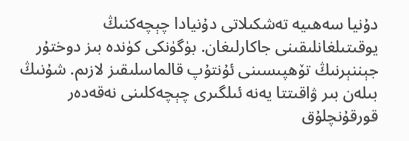دۇنيا سەھىيە تەشكىلاتى دۇنيادا چېچەكنىڭ يوقىتىلغانلىقىنى جاكارلىغان. بۈگۈنكى كۈندە بىز دوختۇر جېننېرنىڭ تۆھپىسىنى ئۇنتۇپ قالماسلىقىز لازىم. شۇنىڭ بىلەن بىر ۋاقىتتا يەنە ئىلگىرى چېچەكلىنى نەقەدەر قورقۇنچلۇق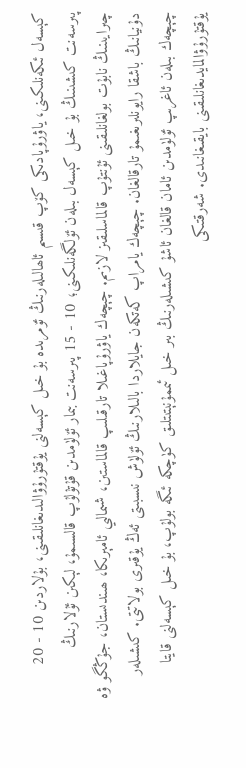كېسەل ئىكەنلىكىنى، ياۋرۇپادىكى كۆپ قىسىم ئاھالىلەرنىڭ ئۆمرىدە بۇ خىل كېسەلنى يۇقتۇرۇۋالىدىغانلىقىنى، بۇلاردىن 10 - 20 پىرسەنت كىشىنىڭ بۇ خىل كېسەل بىلەن ئۆلگەنلىكىنى؛ 10 - 15 پىرسەنت بىمار ئۆلۈمدىن قۇتۇلۇپ قالسىمۇ، لېكىن ئۇلارنىڭ چىرايىنىڭ نابۇت بولغانلىقىنى ئۇنتۇپ قالماسلىقىز لازىم. چېچەك ياۋرۇپاغىلا تارقىلىپ قالماستىن، شىمالىي ئامېرىكا، ھىندىستان، جۇڭگو ۋە دۇنيانىڭ باشقا رايونلىرىغىمۇ تارقالغان. چېچەك يامراپ كەتكەن جايلاردا بالىلارنىڭ ئۆلۈش نىسبىتى ئەڭ يۇقىرى بولاتتى. كىشىلەر چېچەك بىلەن ئاغرىپ ئۆلۈمدىن ئامان قالغان ئاشۇ كىشىلەرنىڭ بىر خىل ئىممۇنېتىتلىق كۈچكە ئىگە بولۇپ، بۇ خىل كېسەلنى قايتا يۇقتۇرۇۋالمايدىغانلىقىنى بايقىغانىدى. شەرقتىكى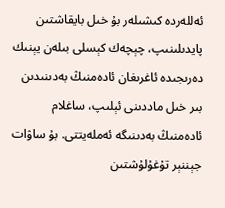ئەللەردە كىشىلەر بۇ خىل بايقاشتىن پايدىلىنىپ، چېچەك كېسلى بىلەن يېنىك دەرىجىدە ئاغرىغان ئادەمنىڭ بەدىنىدىن بىر خىل ماددىنى ئېلىپ، ساغلام ئادەمنىڭ بەدىنىگە ئەملەيتتى. بۇ ساۋات جېننېر تۇغۇلۇشتىن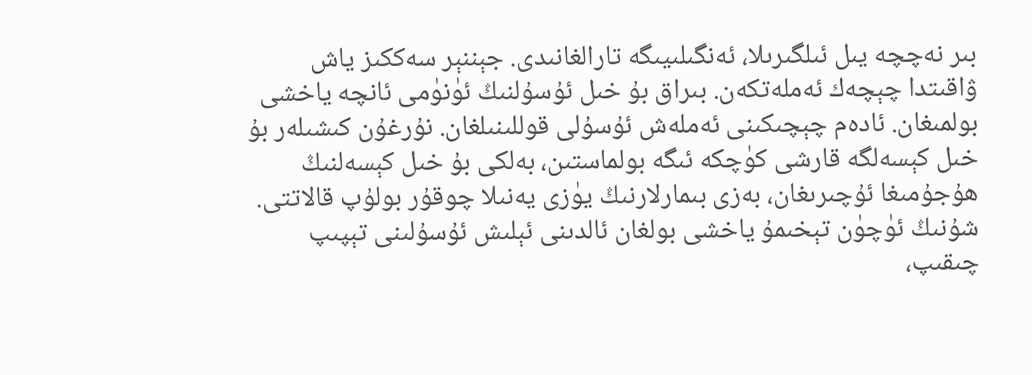بىر نەچچە يىل ئىلگىرىلا، ئەنگىلىيىگە تارالغانىدى. جېننېر سەككىز ياش ۋاقىتدا چېچەك ئەملەتكەن. بىراق بۇ خىل ئۇسۇلنىڭ ئۈنۈمى ئانچە ياخشى بولمىغان. ئادەم چېچىكىنى ئەملەش ئۇسۇلى قوللىنىلغان. نۇرغۇن كىشىلەر بۇ خىل كېسەلگە قارشى كۈچكە ئىگە بولماستىن، بەلكى بۇ خىل كېسەلنىڭ ھۇجۇمىغا ئۇچىرىغان، بەزى بىمارلارنىڭ يۈزى يەنىلا چوقۇر بولۇپ قالاتتى. شۇنىڭ ئۈچۈن تېخىمۇ ياخشى بولغان ئالدىنى ئېلىش ئۇسۇلىنى تېپىپ چىقىپ،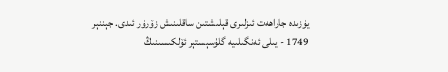يۈزىدە جاراھەت ئىزلىرى قېلىشتىن ساقلىنىش زۆرۈر ئىدى. جېننېر 1749 - يىلى ئەنگىلىيە گلۇسېستېر ئۆلكىسىنىڭ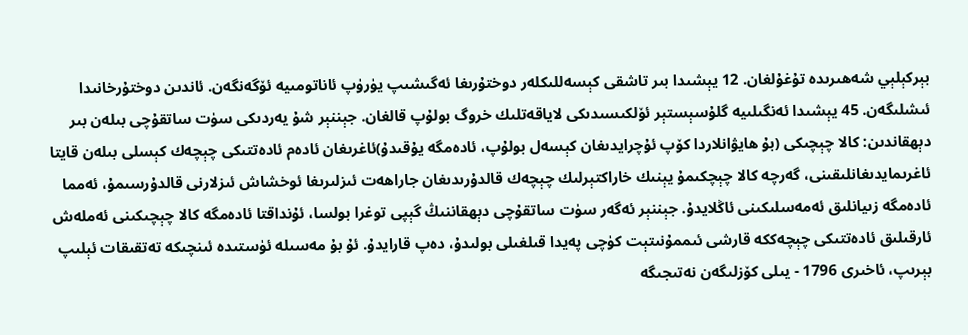بېركېلېي شەھىرىدە تۇغۇلغان. 12 يېشىدا بىر تاشقى كېسەللىكلەر دوختۇرىغا ئەگىشىپ يۈرۈپ ئاناتومىيە ئۆگەنگەن. ئاندىن دوختۇرخانىدا ئىشلىگەن. 45 يېشىدا ئەنگىلىيە گلۇسېستېر ئۆلكىسىدىكى لاياقەتلىك خروگ بولۇپ قالغان. جېننېر شۇ يەردىكى سۈت ساتقۇچى بىلەن بىر دېھقاندىن: كالا چېچىكى (بۇ ھايۋانلاردا كۆپ ئۇچرايدىغان كېسەل بولۇپ، ئادەمگە يۇقىدۇ)ئاغرىغان ئادەم ئادەتتىكى چېچەك كېسلى بىلەن قايتا ئاغرىمايدىغانلىقىنى، گەرچە كالا چېچكىمۇ يېنىك خاراكتېرلىك چېچەك قالدۇرىدىغان جاراھەت ئىزلىرىغا ئوخشاش ئىزلارنى قالدۇرسىمۇ، ئەمما ئادەمگە زىيانلىق ئەمەسلىكىنى ئاڭلايدۇ. جېننېر ئەگەر سۈت ساتقۇچى دېھقاننىڭ گېپى توغرا بولسا، ئۇنداقتا ئادەمگە كالا چېچىكىنى ئەملەش ئارقىلىق ئادەتتىكى چېچەككە قارشى ئىممۇنىتېت كۈچى پەيدا قىلغىلى بولىدۇ، دەپ قارايدۇ. ئۇ بۇ مەسىلە ئۈستىدە ئىنچىكە تەتقىقات ئېلىپ بېرىپ، ئاخىرى 1796 - يىلى كۆزلىگەن نەتىجىگە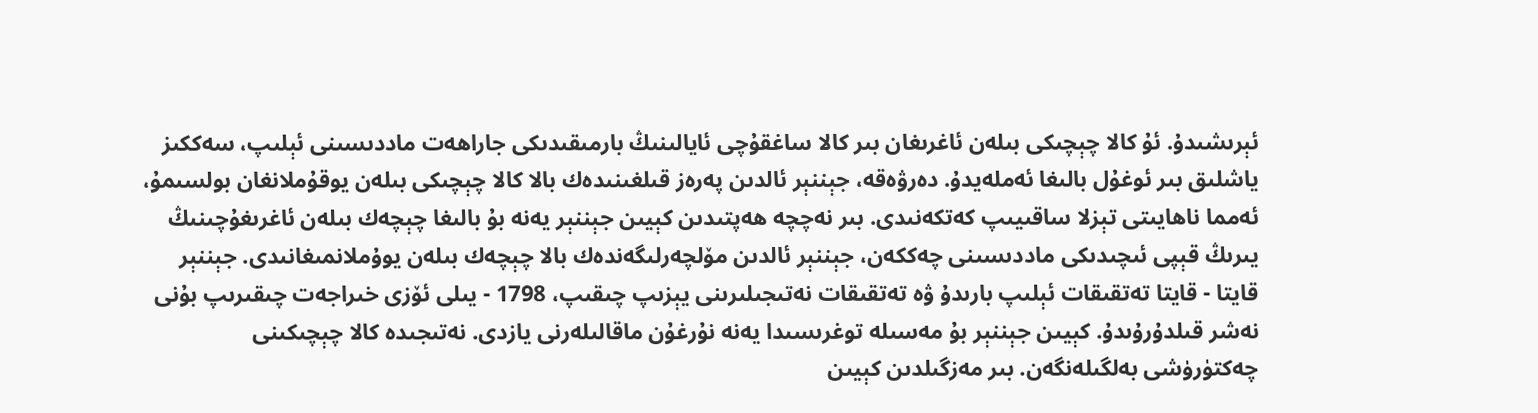ئېرىشىدۇ. ئۇ كالا چېچىكى بىلەن ئاغرىغان بىر كالا ساغقۇچى ئايالىنىڭ بارمىقىدىكى جاراھەت ماددىسىنى ئېلىپ، سەككىز ياشلىق بىر ئوغۇل بالىغا ئەملەيدۇ. دەرۋەقە، جېننېر ئالدىن پەرەز قىلغىنىدەك بالا كالا چېچىكى بىلەن يوقۇملانغان بولسىمۇ، ئەمما ناھايىتى تېزلا ساقىيىپ كەتكەنىدى. بىر نەچچە ھەپتىدىن كېيىن جېننېر يەنە بۇ بالىغا چېچەك بىلەن ئاغرىغۇچىنىڭ يىرىڭ قېپى ئىچىدىكى ماددىسىنى چەككەن، جېننېر ئالدىن مۆلچەرلىگەندەك بالا چېچەك بىلەن يوۇملانمىغانىدى. جېننېر قايتا - قايتا تەتقىقات ئېلىپ بارىدۇ ۋە تەتقىقات نەتىجىلىرىنى يېزىپ چىقىپ، 1798 - يىلى ئۆزى خىراجەت چىقىرىپ بۇنى نەشر قىلدۇرۇىدۇ. كېيىن جېننېر بۇ مەسىلە توغرىسىدا يەنە نۇرغۇن ماقالىلەرنى يازدى. نەتىجىدە كالا چېچىكىنى چەكتۈرۈشى بەلگىلەنگەن. بىر مەزگىلدىن كېيىن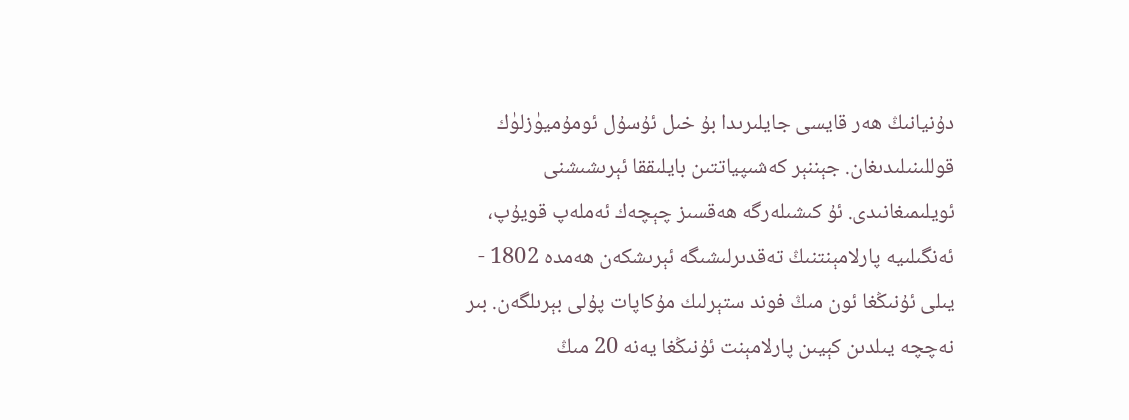دۇنيانىڭ ھەر قايسى جايلىرىدا بۇ خىل ئۇسۇل ئومۇميۈزلۈك قوللىنىلىدىغان. جېننېر كەشىپياتتىن بايلىققا ئېرىشىشنى ئويلىمىغانىدى. ئۇ كىشىلەرگە ھەقسىز چېچەك ئەملەپ قويۇپ، ئەنگىلىيە پارلامېنتنىڭ تەقدىرلىشىگە ئېرىشكەن ھەمدە 1802 - يىلى ئۇنىڭغا ئون مىڭ فوند ستېرلىك مۇكاپات پۇلى بېرىلگەن. بىر نەچچە يىلدىن كېيىن پارلامېنت ئۇنىڭغا يەنە 20 مىڭ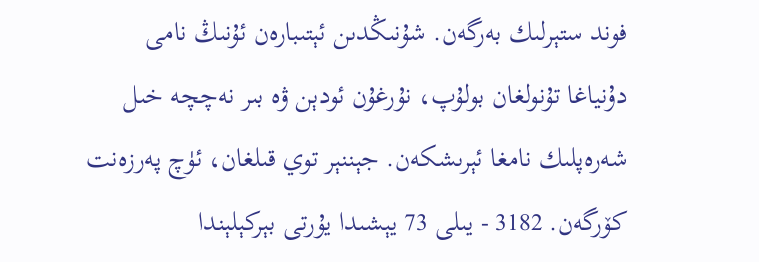فوند ستېرلىك بەرگەن. شۇنىڭدىن ئېتىبارەن ئۇنىڭ نامى دۇنياغا تۇنولغان بولۇپ، نۇرغۇن ئودېن ۋە بىر نەچچە خىل شەرەپلىك نامغا ئېرىشكەن. جېننېر توي قىلغان، ئۈچ پەرزەنت كۆرگەن. 3182 - يىلى 73 يېشىدا يۇرتى بېركېلېندا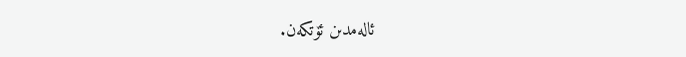ئالەمدىن ئۆتكەن.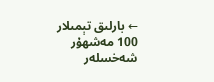← بارلىق تېمىلار 100 مەشھۇر شەخسلەر